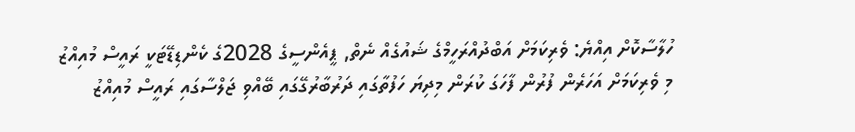ހުލާސާކޮށް އިއްޔެ: ވެރިކަމަށް އަބްދުއްރަހީމްގެ ޝައުގެއް ނެތް, ޕީއެންސީގެ 2028ގެ ކެންޑިޑޭޓަކީ ރައީސް މުއިއްޒު
މި ވެރިކަމަށް އަހަރެން ފުރުން ފާހަގަ ކުރަން މިދިޔަ ހަފުތާގައި ދަރުބާރުގޭގައި ބޭއްވި ޖަލްސާގައި ރައީސް މުއިއްޒު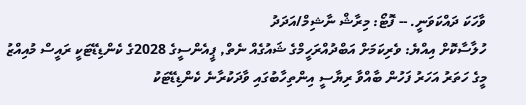ވާހަކަ ދައްކަވަނީ. -- ފޮޓޯ: މިރާޝް ނާޝިމް/އަދަދު
ހުލާސާކޮށް އިއްޔެ: ވެރިކަމަށް އަބްދުއްރަހީމްގެ ޝައުގެއް ނެތް, ޕީއެންސީގެ 2028ގެ ކެންޑިޑޭޓަކީ ރައީސް މުއިއްޒު
މީގެ ހަތަރު އަހަރު ފަހުން ބާއްވާ ރިޔާސީ އިންތިހާބުގައި ވާދަކުރާނެ ކެންޑިޑޭޓަކު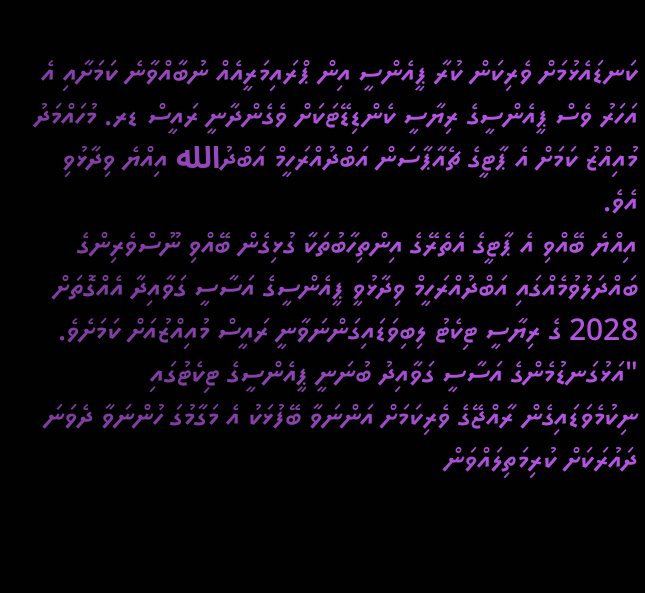ކަނޑައެޅުމަށް ވެރިކަން ކުރާ ޕީއެންސީ އިން ޕްރައިމަރީއެއް ނުބާއްވާނެ ކަމަށާއި އެ އަހަރު ވެސް ޕީއެންސީގެ ރިޔާސީ ކެންޑިޑޭޓަކަށް ވެގެންދާނީ ރައީސް ޑރ. މުހައްމަދު މުއިއްޒު ކަމަށް އެ ޕާޓީގެ ޗެއާޕާސަން އަބްދުއްރަހީމް އަބްދުالله އިއްޔެ ވިދާޅުވި އެވެ.
އިއްޔެ ބޭއްވި އެ ޕާޓީގެ އެތެރޭގެ އިންތިހާބުތަކާ ގުޅިގެން ބޭއްވި ނޫސްވެރިންގެ ބައްދަލުވުމެއްގައި އަބްދުއްރަހީމް ވިދާޅުވީ ޕީއެންސީގެ އަސާސީ ގަވާއިދާ އެއްގޮތަށް 2028 ގެ ރިޔާސީ ޓިކެޓު ލިބިވަޑައިގަންނަވާނީ ރައީސް މުއިއްޒުއަށް ކަމަށެވެ.
"އަޅުގަނޑުމެންގެ އަސާސީ ގަވާއިދު ބުނަނީ ޕީއެންސީގެ ޓިކެޓުގައި ނިކުމެވަޑައިގެން ރާއްޖޭގެ ވެރިކަމަށް އަންނަވާ ބޭފުޅަކު އެ މަގާމުގަ ހުންނަވާ ދެވަނަ ދައުރަކަށް ކުރިމަތިލައްވަން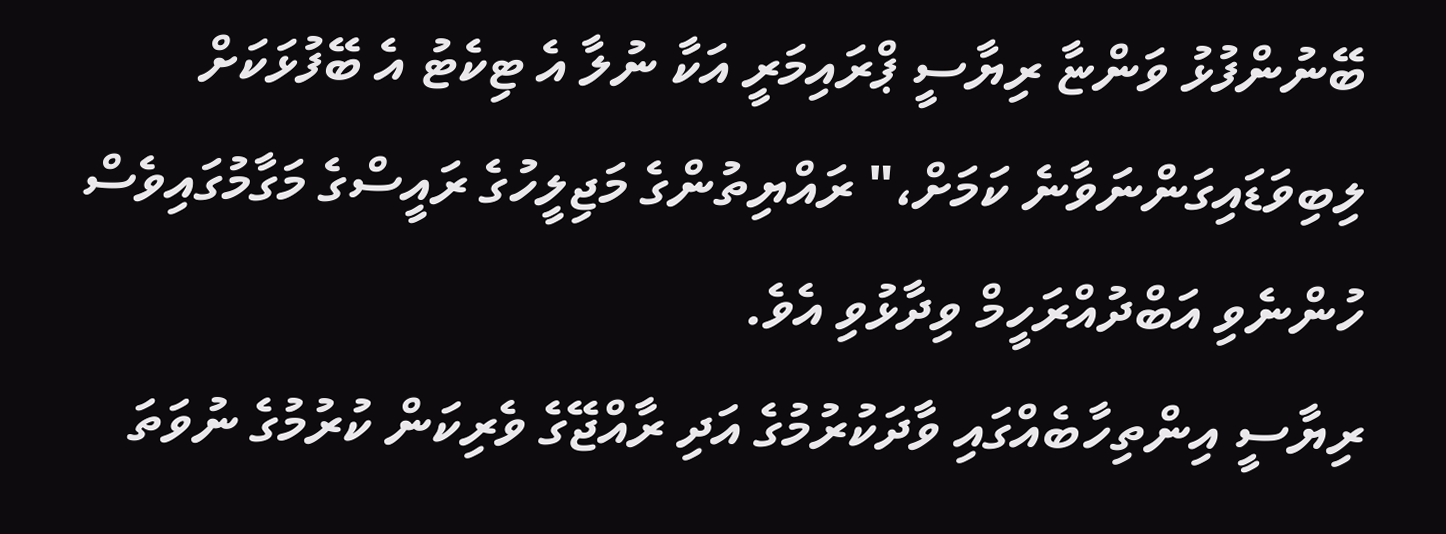ބޭނުންފުޅު ވަންޏާ ރިޔާސީ ޕްރައިމަރީ އަކާ ނުލާ އެ ޓިކެޓު އެ ބޭފުޅަކަށް ލިބިވަޑައިގަންނަވާނެ ކަމަށް،" ރައްޔިތުންގެ މަޖިލީހުގެ ރައީސްގެ މަގާމުގައިވެސް ހުންނެވި އަބްދުއްރަހީމް ވިދާޅުވި އެވެ.
ރިޔާސީ އިންތިހާބެއްގައި ވާދަކުރުމުގެ އަދި ރާއްޖޭގެ ވެރިކަން ކުރުމުގެ ނުވަތަ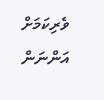ވެރިކަމަށް އަންނަން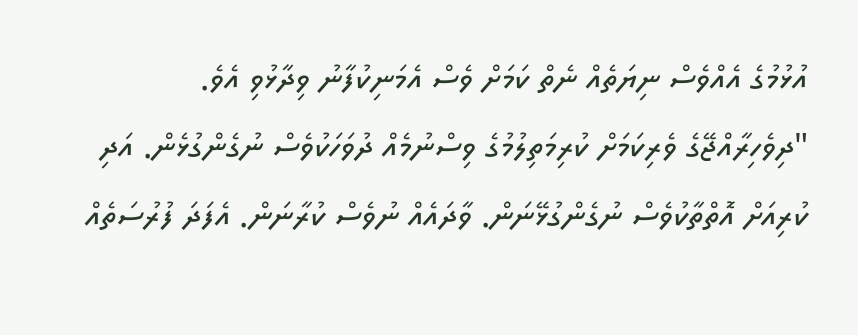އުޅުމުގެ އެއްވެސް ނިޔަތެއް ނެތް ކަމަށް ވެސް އެމަނިކުފާނު ވިދާޅުވި އެވެ.
"ދިވެހިރާއްޖޭގެ ވެރިކަމަށް ކުރިމަތިލުމުގެ ވިސްނުމެއް ދުވަހަކުވެސް ނުގެންގުޅެން. އަދި ކުރިއަށް އޮތްތާކުވެސް ނުގެންގުޅޭނަން. ވާދައެއް ނުވެސް ކުރާނަން. އެފަދަ ފުރުސަތެއް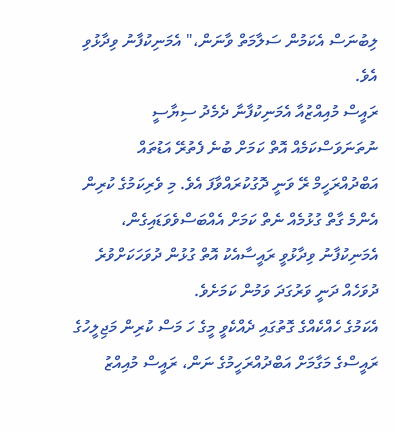ލިބުނަސް އެކަމުން ސަލާމަތް ވާނަން،" އެމަނިކުފާނު ވިދާޅުވި އެވެ.
ރައީސް މުއިއްޒުއާ އެމަނިކުފާނާ ދެމެދު ސިޔާސީ ނުތަނަވަސްކަމެއް އޮތް ކަމަށް ބުނެ ފެތުރޭ އަޑުތައް އަބްދުއްރަހީމް ރޭ ވަނީ ދޮގުކުރައްވާފަ އެވެ. މި ވެރިކަމުގެ ކުރިން އެންމެ ގާތް ގުޅުމެއް ނެތް ކަމަށް އެއްބަސްވެވަޑައިގެން، އެމަނިކުފާނު ވިދާޅުވީ ރައީސާއެކު އޮތް ގުޅުން ދުވަހަކަށްވުރެ ދުވަހެއް ދަނީ ވަރުގަދަ ވަމުން ކަމަށެވެ.
އެކަމުގެ ހެއްކެއްގެ ގޮތުގައި ދެއްކެވީ މީގެ ހަ މަސް ކުރިން މަޖިލީހުގެ ރައީސްގެ މަގާމަށް އަބްދުއްރަހީމުގެ ނަން، ރައީސް މުއިއްޒު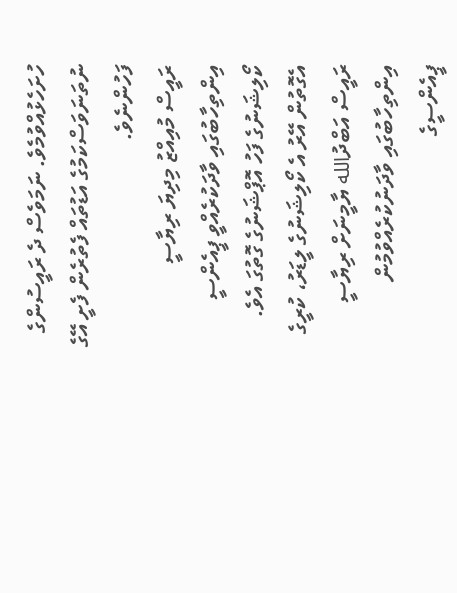ހުށަހެޅުއްވުމެވެ. ނަމަވެސް ދެ ރައީސުންގެ ނުތަނަވަސްކަމުގެ އަޑުތައް ފެތުރެން ފެށީ އޭގެ ފަހުންނެވެ.
ރައީސް މުއިއްޒު މިދިޔަ ރިޔާސީ އިންތިހާބުގައި ވާދަކުރެއްވީ ޕީއެންސީ ކޯލިޝަނުގެ ފަހު އޮޕްޝަނުގެ ގޮތުގަ އެވެ. އެގޮތުން އޭރު އެ ކޯލިޝަނުގެ ލީޑަރު، ކުރީގެ ރައީސް އަބްދުالله ޔާމީނަށް ރިޔާސީ އިންތިހާބުގައި ވާދަނުކުރެއްވުމުން ޕީއެންސީގެ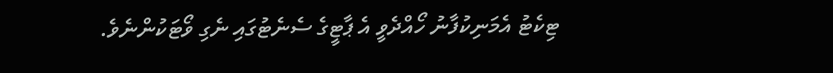ޓިކެޓު އެމަނިކުފާނު ހޯއްދެވީ އެ ޕާޓީގެ ސެނެޓުގައި ނެގި ވޯޓަކުންނެވެ.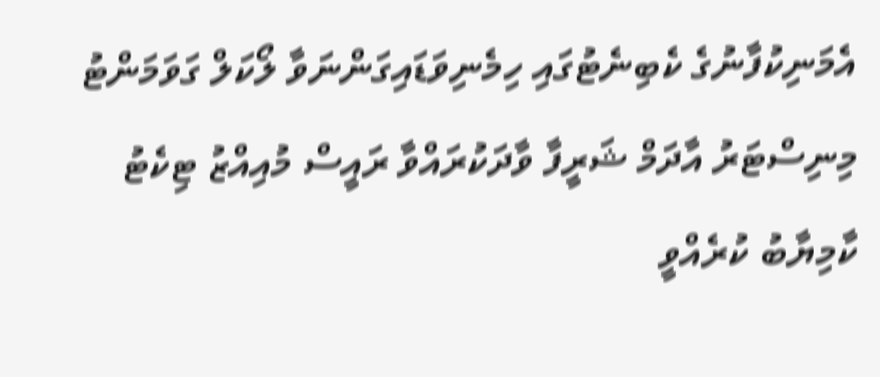އެމަނިކުފާނުގެ ކެބިނެޓުގައި ހިމެނިވަޑައިގަންނަވާ ލޯކަލް ގަވަމަންޓު މިނިސްޓަރު އާދަމް ޝަރީފާ ވާދަކުރައްވާ ރައީސް މުއިއްޒު ޓިކެޓު ކާމިޔާބު ކުރެއްވީ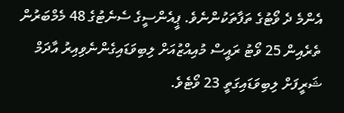އެންމެ ދެ ވޯޓުގެ ތަފާތަކުންނެވެ. ޕީއެންސީގެ ސެނެޓުގެ 48 މެމްބަރުން ތެރެއިން 25 ވޯޓު ރައީސް މުއިއްޒުއަށް ލިބިވަޑައިގެންނެވިއިރު އާދަމް ޝަރީފަށް ލިބިވަޑައިގަތީ 23 ވޯޓެވެ.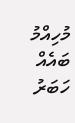މުހިއްމު ބައެއް ހަބަރު